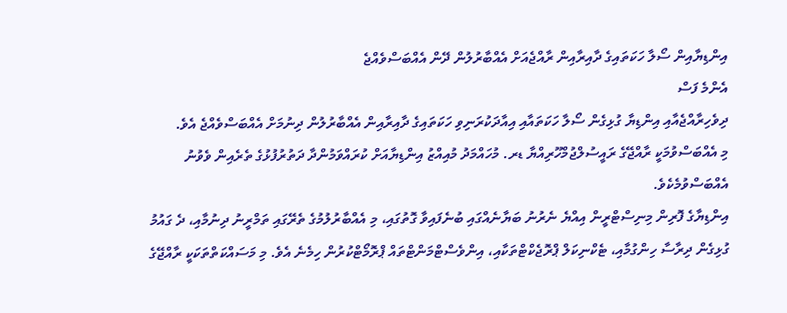އިންޑިޔާއިން ސޯލާ ހަކަތައިގެ ދާއިރާއިން ރާއްޖެއަށް އެއްބާރުލުން ދޭން އެއްބަސްވެއްޖެ
އެންމެ ފަސް
ދިވެހިރާއްޖެއާއި އިންޑިޔާ ގުޅިގެން ސޯލާ ހަކަތައާއި އިއާދަކުރަނިވި ހަކަތައިގެ ދާއިރާއިން އެއްބާރުލުން ދިނުމަށް އެއްބަސްވެއްޖެ އެވެ.
މި އެއްބަސްވުމަކީ ރާއްޖޭގެ ރައީސުލްޖުމްހޫރިއްޔާ ޑރ. މުހައްމަދު މުއިއްޒު އިންޑިޔާއަށް ކުރައްވަމުންދާ ދަތުރުފުޅުގެ ތެރެއިން ވެވުނު އެއްބަސްވުމެކެވެ.
އިންޑިޔާގެ ފޮރިން މިނިސްޓްރީން އިއްޔެ ނެރުނު ބަޔާނެއްގައި ބުނެފައިވާ ގޮތުގައި، މި އެއްބާރުލުމުގެ ތެރޭގައި ތަމްރީނު ދިނުމާއި، ދެ ގައުމު ގުޅިގެން ދިރާސާ ހިންގުމާއި، ޓެކްނިކަލް ޕްރޮޖެކްޓްތަކާއި، އިންވެސްޓްމަންޓްތައް ޕްރޮމޯޓްކުރުން ހިމެނެ އެވެ. މި މަސައްކަތްތަކަކީ ރާއްޖޭގެ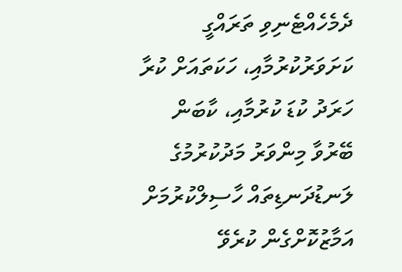ދެމެހެއްޓެނިވި ތަރައްގީ ކަށަވަރުކުރުމާއި، ހަކަތައަށް ކުރާ ހަރަދު ކުޑަ ކުރުމާއި، ކާބަން ބޭރުވާ މިންވަރު މަދުކުރުމުގެ ލަނޑުދަނޑިތައް ހާސިލްކުރުމަށް އަމާޒުކޮށްގެން ކުރެވޭ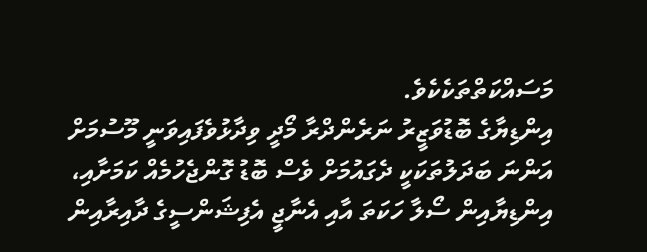މަސައްކަތްތަކެކެވެ.
އިންޑިޔާގެ ބޮޑުވަޒީރު ނަރެންދްރާ މޯދީ ވިދާޅުވެފައިވަނީ މޫސުމަށް އަންނަ ބަދަލުތަކަކީ ދެގައުމަށް ވެސް ބޮޑު ގޮންޖެހުމެއް ކަމަށާއި، އިންޑިޔާއިން ސޯލާ ހަކަތަ އާއި އެނާޖީ އެފިޝަންސީގެ ދާއިރާއިން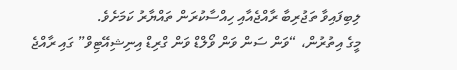ލިބިފައިވާ ތަޖުރިބާ ރާއްޖެއާއި ހިއްސާކުރަން ތައްޔާރު ކަމަށެވެ.
މީގެ އިތުރުން، “ވަން ސަން ވަން ވޯލްޑް ވަން ގްރިޑް އިނިޝިއޭޓިވް” ގައި ރާއްޖެ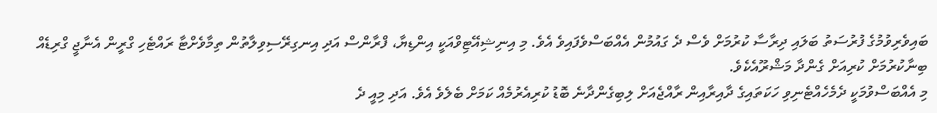ބައިވެރިވުމުގެ ފުރުސަތު ބަލައި ދިރާސާ ކުރުމަށް ވެސް ދެ ގައުމުން އެއްބަސްވެފައިވެ އެވެ. މި އިނިޝިއޭޓިވްއަކީ އިންޑިޔާ، ފްރާންސް އަދި އިނގިރޭސިވިލާތުން ތިމާވެށްޓާ ރައްޓެހި ގްރީން އެނާޖީ ގްރިޑެއް ބިނާކުރުމަށް ކުރިއަށް ގެންދާ މަޝްރޫއެކެވެ.
މި އެއްބަސްވުމަކީ ދެމެހެއްޓެނިވި ހަކަތައިގެ ދާއިރާއިން ރާއްޖެއަށް ލިބިގެންދާނެ ބޮޑު ކުރިއެރުމެއް ކަމަށް ބެލެވެ އެވެ. އަދި މިއީ ދެ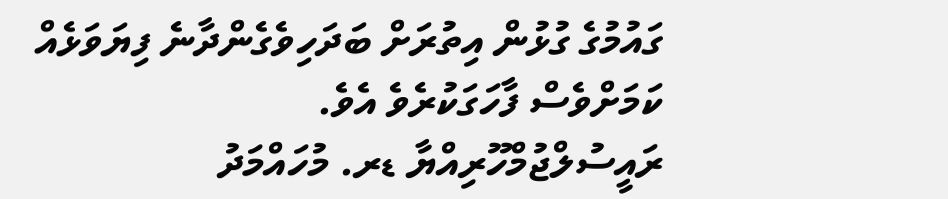ގައުމުގެ ގުޅުން އިތުރަށް ބަދަހިވެގެންދާނެ ފިޔަވަޅެއް ކަމަށްވެސް ފާހަގަކުރެވެ އެވެ.
ރައީސުލްޖުމްހޫރިއްޔާ ޑރ. މުހައްމަދު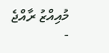މުއިއްޒު ރާއްޖެ -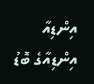އިންޑިއާ އިންޑިއާގެ ބޮޑު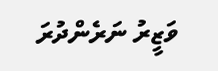ވަޒީރު ނަރެންދުރަ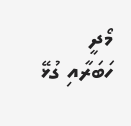މޯދީ
ހަބަރާއި ގުޅޭ